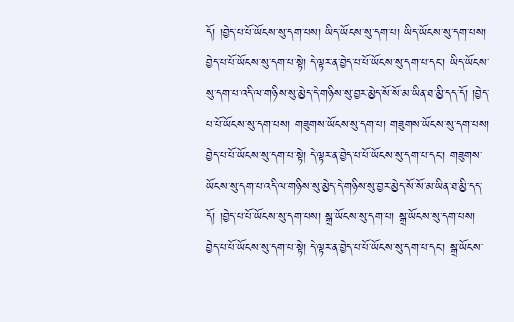དོ། །བྱེད་པ་པོ་ཡོངས་སུ་དག་པས། ཡིད་ཡོངས་སུ་དག་པ། ཡིད་ཡོངས་སུ་དག་པས། བྱེད་པ་པོ་ཡོངས་སུ་དག་པ་སྟེ། དེ་ལྟར་ན་བྱེད་པ་པོ་ཡོངས་སུ་དག་པ་དང་། ཡིད་ཡོངས་སུ་དག་པ་འདི་ལ་གཉིས་སུ་མྱེད་དེ་གཉིས་སུ་བྱར་མྱེད་སོ་སོ་མ་ཡིན་ཐ་མྱི་དད་དོ། །བྱེད་པ་པོ་ཡོངས་སུ་དག་པས། གཟུགས་ཡོངས་སུ་དག་པ། གཟུགས་ཡོངས་སུ་དག་པས། བྱེད་པ་པོ་ཡོངས་སུ་དག་པ་སྟེ། དེ་ལྟར་ན་བྱེད་པ་པོ་ཡོངས་སུ་དག་པ་དང་། གཟུགས་ཡོངས་སུ་དག་པ་འདི་ལ་གཉིས་སུ་མྱེད་དེ་གཉིས་སུ་བྱར་མྱེད་སོ་སོ་མ་ཡིན་ཐ་མྱི་དད་དོ། །བྱེད་པ་པོ་ཡོངས་སུ་དག་པས། སྒྲ་ཡོངས་སུ་དག་པ། སྒྲ་ཡོངས་སུ་དག་པས། བྱེད་པ་པོ་ཡོངས་སུ་དག་པ་སྟེ། དེ་ལྟར་ན་བྱེད་པ་པོ་ཡོངས་སུ་དག་པ་དང་། སྒྲ་ཡོངས་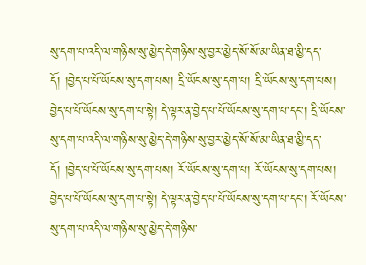སུ་དག་པ་འདི་ལ་གཉིས་སུ་མྱེད་དེ་གཉིས་སུ་བྱར་མྱེད་སོ་སོ་མ་ཡིན་ཐ་མྱི་དད་དོ། །བྱེད་པ་པོ་ཡོངས་སུ་དག་པས། དྲི་ཡོངས་སུ་དག་པ། དྲི་ཡོངས་སུ་དག་པས། བྱེད་པ་པོ་ཡོངས་སུ་དག་པ་སྟེ། དེ་ལྟར་ན་བྱེད་པ་པོ་ཡོངས་སུ་དག་པ་དང་། དྲི་ཡོངས་སུ་དག་པ་འདི་ལ་གཉིས་སུ་མྱེད་དེ་གཉིས་སུ་བྱར་མྱེད་སོ་སོ་མ་ཡིན་ཐ་མྱི་དད་དོ། །བྱེད་པ་པོ་ཡོངས་སུ་དག་པས། རོ་ཡོངས་སུ་དག་པ། རོ་ཡོངས་སུ་དག་པས། བྱེད་པ་པོ་ཡོངས་སུ་དག་པ་སྟེ། དེ་ལྟར་ན་བྱེད་པ་པོ་ཡོངས་སུ་དག་པ་དང་། རོ་ཡོངས་སུ་དག་པ་འདི་ལ་གཉིས་སུ་མྱེད་དེ་གཉིས་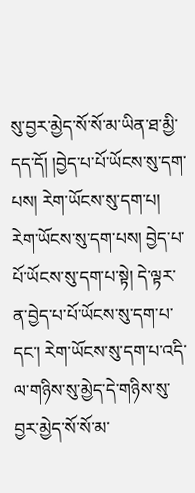སུ་བྱར་མྱེད་སོ་སོ་མ་ཡིན་ཐ་མྱི་དད་དོ། །བྱེད་པ་པོ་ཡོངས་སུ་དག་པས། རེག་ཡོངས་སུ་དག་པ། རེག་ཡོངས་སུ་དག་པས། བྱེད་པ་པོ་ཡོངས་སུ་དག་པ་སྟེ། དེ་ལྟར་ན་བྱེད་པ་པོ་ཡོངས་སུ་དག་པ་དང་། རེག་ཡོངས་སུ་དག་པ་འདི་ལ་གཉིས་སུ་མྱེད་དེ་གཉིས་སུ་བྱར་མྱེད་སོ་སོ་མ་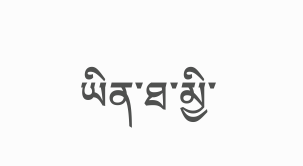ཡིན་ཐ་མྱི་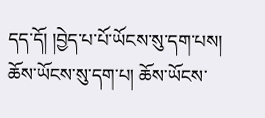དད་དོ། །བྱེད་པ་པོ་ཡོངས་སུ་དག་པས། ཆོས་ཡོངས་སུ་དག་པ། ཆོས་ཡོངས་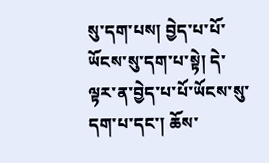སུ་དག་པས། བྱེད་པ་པོ་ཡོངས་སུ་དག་པ་སྟེ། དེ་ལྟར་ན་བྱེད་པ་པོ་ཡོངས་སུ་དག་པ་དང་། ཆོས་